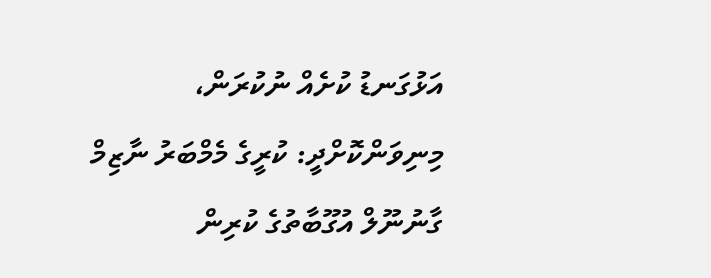އަޅުގަނޑު ކުށެއް ނުކުރަން، މިނިވަންކޮށްދީ: ކުރީގެ މެމްބަރު ނާޒިމް
ގާނުނޫލް އުގޫބާތުގެ ކުރިން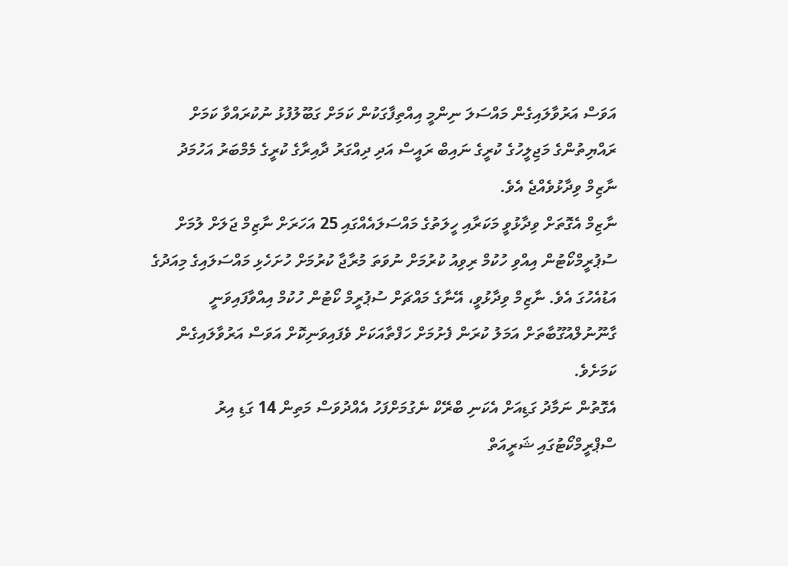އަވަސް އަރުވާލައިގެން މައްސަލަ ނިންމީ އިއްތިފާގަކުން ކަމަށް ގަބޫލުފުޅު ނުކުރައްވާ ކަމަށް ރައްޔިތުންގެ މަޖިލީހުގެ ކުރީގެ ނައިބް ރައީސް އަދި ދިއްގަރު ދާއިރާގެ ކުރީގެ މެމްބަރު އަހުމަދު ނާޒިމް ވިދާޅުވެއްޖެ އެވެ.
ނާޒިމް އެގޮތަށް ވިދާޅުވީ މަކަރާއި ހީލަތުގެ މައްސަލައެއްގައި 25 އަހަރަށް ނާޒިމް ޖަލަށް ލުމަށް ސުޕުރީމްކޯޓުން އިއްވި ހުކުމް ރިވިއު ކުރުމަށް ނުވަތަ މުރާޖާ ކުރުމަށް ހުށަހެޅި މައްސަލައިގެ މިއަދުގެ އަޑުއެހުގަ އެވެ. ނާޒިމް ވިދާޅުވީ، އޭނާގެ މައްޗަށް ސުޕުރީމް ކޯޓުން ހުކުމް އިއްވާފައިވަނީ ގާނޫނުލްއުގޫބާތަށް އަމަލު ކުރަން ފެށުމަށް ހަފްތާއަކަށް ވެފައިވަނިކޮށް އަވަސް އަރުވާލައިގެން ކަމަށެވެ.
އެގޮތުން ނަމާދު ގަޑިއަށް އެކަނި ބްރޭކް ނެގުމަށްފަހު އެއްދުވަސް މަތިން 14 ގަޑި އިރު ސްޕްރީމްކޯޓުގައި ޝަރީއަތް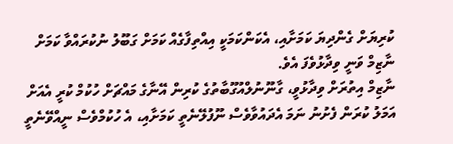ކުރިޔަށް ގެންދިޔަ ކަމަށާއި، އެކަންކަމަކީ އިއްތިފާގެއް ކަމަށް ގަބޫލު ނުކުރައްވާ ކަމަށް ނާޒިމް ވަނީ ވިދާޅުވެފަ އެވެ.
ނާޒިމް އިތުރަށް ވިދާޅުވީ، ގާނޫނުލްއުގޫބާތުގެ ކުރިން އޭނާގެ މައްޗަށް ހުކުމް ކުރީ އެއަށް އަމަލު ކުރަން ފެށުނު ނަމަ އެދައުވާވެސް ނޫފުލޭނެތީ ކަމަށާއި، އެ ހުކުމްވެސް ނީއްވޭނެތީ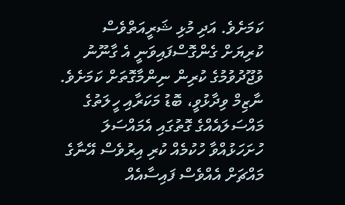ކަމަށެވެ. އަދި މުޅި ޝަރީއަތްވެސް ކުރިޔަށް ގެންގޮސްފައިވަނީ އެ ގާނޫނު ވުޖޫދުވުމުގެ ކުރިން ނިންމާގޮތަށް ކަމަށެވެ.
ނާޒިމް ވިދާޅުވީ، ބޮޑު މަކަރާއި ހީލަތުގެ މައްސަލައެއްގެ ގޮތުގައި އެމައްސަލަ ހުށަހަޅުއްވާ ހުކުމެއް ކުރި އިރުވެސް އޭނާގެ މައްޗަށް އެއްވެސް ފައިސާއެއް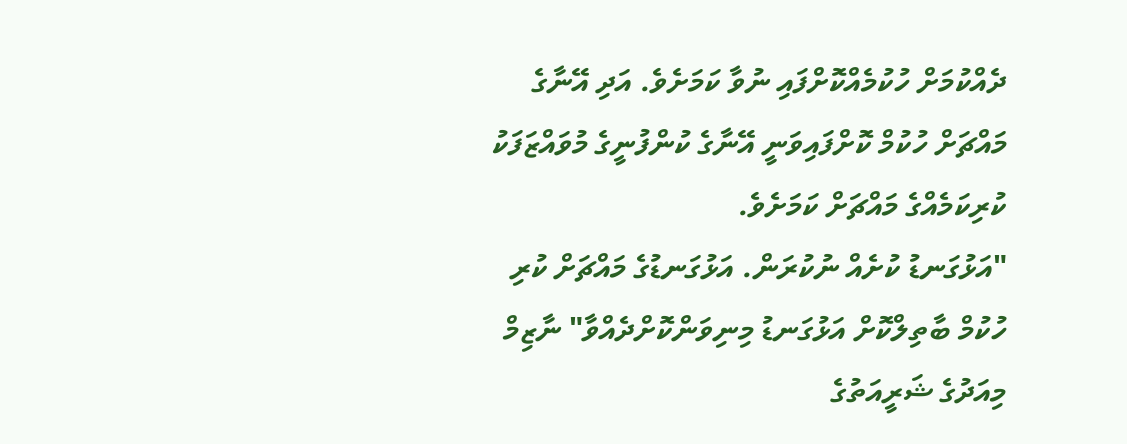ދެއްކުމަށް ހުކުމެއްކޮށްފައި ނުވާ ކަމަށެވެ. އަދި އޭނާގެ މައްޗަށް ހުކުމް ކޮށްފައިވަނީ އޭނާގެ ކުންފުނީގެ މުވައްޒަފަކު ކުރިކަމެއްގެ މައްޗަށް ކަމަށެވެ.
"އަޅުގަނޑު ކުށެއް ނުކުރަން. އަޅުގަނޑުގެ މައްޗަށް ކުރި ހުކުމް ބާތިލްކޮށް އަޅުގަނޑު މިނިވަންކޮށްދެއްވާ" ނާޒިމް މިއަދުގެ ޝަރީއަތުގެ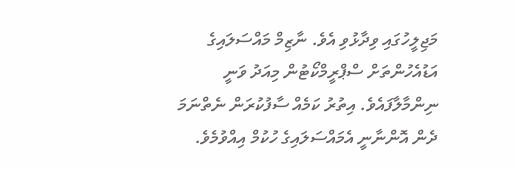މަޖިލީހުގައި ވިދާޅުވި އެވެ. ނާޒިމް މައްސަލައިގެ އަޑުއެހުންތަށް ސްޕްރީމްކޯޓުން މިއަދު ވަނީ ނިންމާލާފައެވެ. އިތުރު ކަމެއް ސާފުކުރަން ނެތްނަމަ ދެން އޮންނާނީ އެމައްސަލައިގެ ހުކުމް އިއްވުމެވެ.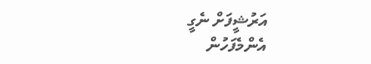އަރުޝީފަށް ނެގީ
އެންމެފަހުން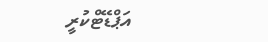އަޕްޑޭޓްކުރީ